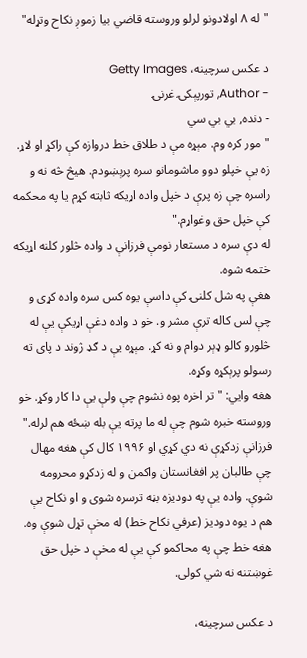"له ۸ اولادونو لرلو وروسته قاضي بیا زموږ نکاح وتړله"

د عکس سرچینه، Getty Images
- Author, تورپېکۍ غرنۍ
- دنده, بي بي سي
"مور کره وم. مېړه مې د طلاق خط دروازه کې راکړ او لاړ. زه یې خپلو دوو ماشومانو سره پرېښودم. هیڅ څه نه و راسره چې زه پرې د خپل واده اړیکه ثابته کړم یا په محکمه کې خپل حق وغواړم."
له دې سره د مستعار نومې فرزانې د واده څلور کلنه اړیکه ختمه شوه.
هغې په شل کلنۍ کې داسې یوه کس سره واده کړی و چې لس کاله ترې مشر و. خو د واده دغې اړیکې یې له څلورو کالو ډېر دوام و نه کړ. مېړه یې د ګډ ژوند د پای ته رسولو پرېکړه وکړه.
هغه وايي: "تر اخره پوه نشوم چې ولې یې دا کار وکړ. خو وروسته خبره شوم چې له ما پرته یې بله ښځه هم لرله."
فرزانې زدکړې نه دي کړي او ۱۹۹۶ کال کې هغه مهال چې طالبان پر افغانستان واکمن و له زدکړو محرومه شوې. واده یې په دودیزه بڼه ترسره شوی و او نکاح یې هم د یوه دودیز (عرفي نکاح خط) له مخې تړل شوې وه.
هغه خط چې په محاکمو کې یې له مخې د خپل حق غوښتنه نه شي کولی.

د عکس سرچینه،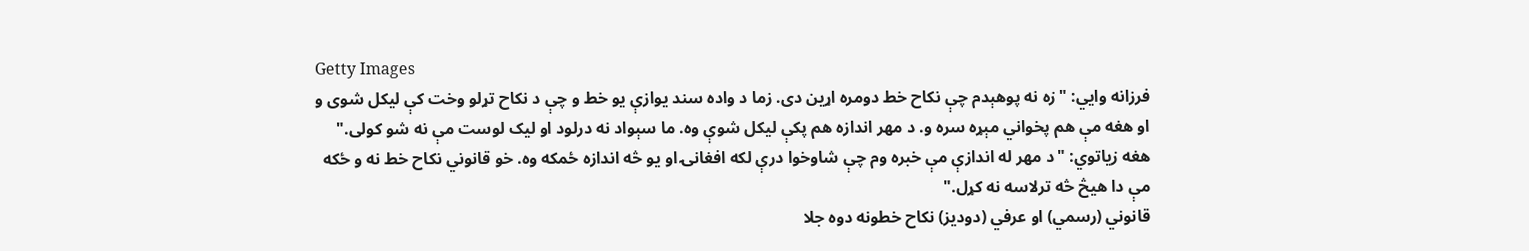Getty Images
فرزانه وايي: "زه نه پوهېدم چې نکاح خط دومره اړین دی. زما د واده سند یوازې یو خط و چې د نکاح تړلو وخت کې لیکل شوی و او هغه مې هم پخواني مېړه سره و. د مهر اندازه هم پکې لیکل شوې وه. ما سېواد نه درلود او لیک لوست مې نه شو کولی."
هغه زیاتوي: "د مهر له اندازې مې خبره وم چې شاوخوا درې لکه افغانۍ او یو څه اندازه ځمکه وه. خو قانوني نکاح خط نه و ځکه مې دا هیڅ څه ترلاسه نه کړل."
قانوني (رسمي) او عرفي (دودیز) نکاح خطونه دوه جلا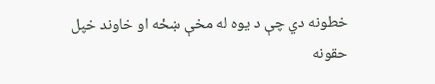خطونه دي چې د یوه له مخې ښځه او خاوند خپل حقونه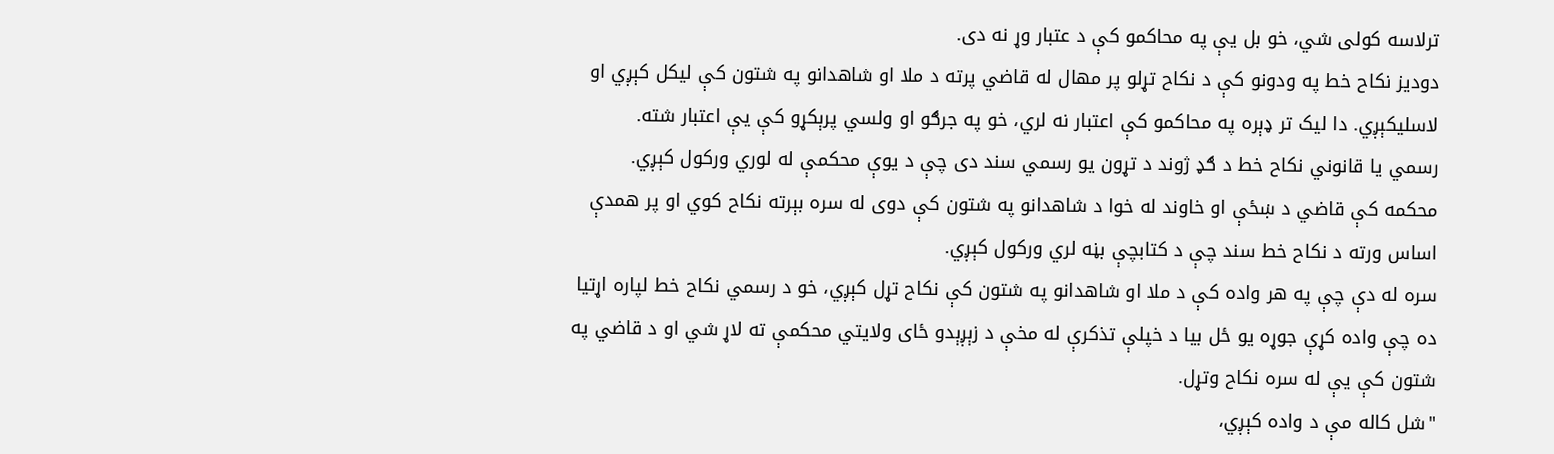ترلاسه کولی شي، خو بل یې په محاکمو کې د عتبار وړ نه دی.
دودیز نکاح خط په ودونو کې د نکاح تړلو پر مهال له قاضي پرته د ملا او شاهدانو په شتون کې لیکل کېږي او لاسلیکېږي. دا لیک تر ډېره په محاکمو کې اعتبار نه لري، خو په جرګو او ولسي پرېکړو کې یې اعتبار شته.
رسمي یا قانوني نکاح خط د ګډ ژوند د تړون یو رسمي سند دی چې د یوې محکمې له لوري ورکول کېږي.
محکمه کې قاضي د ښځې او خاوند له خوا د شاهدانو په شتون کې دوی له سره بېرته نکاح کوي او پر همدې اساس ورته د نکاح خط سند چې د کتابچې بڼه لري ورکول کېږي.
سره له دې چې په هر واده کې د ملا او شاهدانو په شتون کې نکاح تړل کېږي، خو د رسمي نکاح خط لپاره اړتیا ده چې واده کړې جوړه یو ځل بیا د خپلې تذکرې له مخې د زېږېدو ځای ولایتي محکمې ته لاړ شي او د قاضي په شتون کې یې له سره نکاح وتړل.
"شل کاله مې د واده کېږي،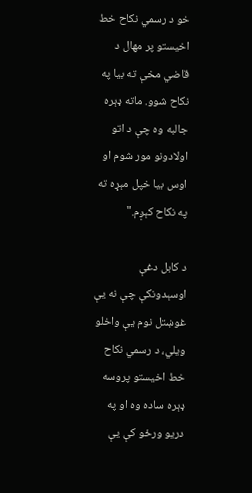خو د رسمي نکاح خط اخیستو پر مهال د قاضي مخې ته بیا په نکاح شوو. ماته ډېره جالبه وه چې د اتو اولادونو مور شوم او اوس بیا خپل مېړه ته په نکاح کېږم."

د کابل دغې اوسېدونکې چې نه یې غوښتل نوم یې واخلو ویلي، د رسمي نکاح خط اخیستو پروسه ډېره ساده وه او په دریو ورځو کې یې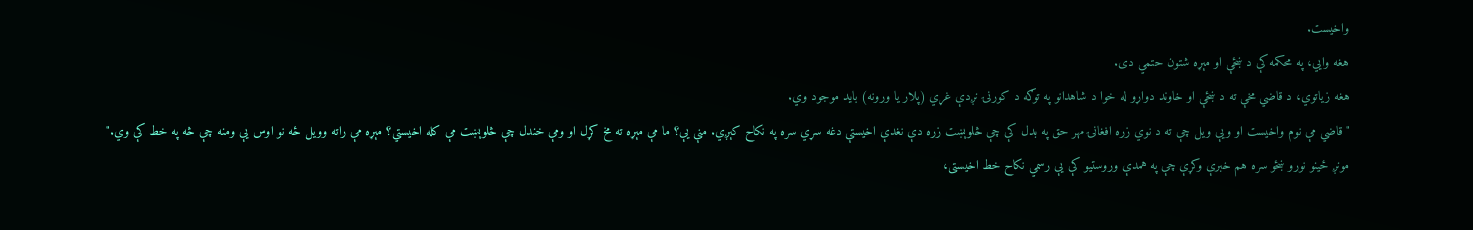واخیست.
هغه وايي، په محکمه کې د ښځې او مېړه شتون حتمي دی.
هغه زیاتوي، د قاضي مخې ته د ښځې او خاوند دواړو له خوا د شاهدانو په توګه د کورنۍ نږدې غړي (پلار یا ورونه) باید موجود وي.
"قاضي مې نوم واخيست او ویې ویل چې ته د نوي زره افغانۍ مهر حق په بدل کې چې څلوېښت زره دې نغدې اخیستې دغه سړي سره په نکاح کېږي. منې یې؟ ما مې مېړه ته مخ کړل او ومې خندل چې څلوېښت مې کله اخیستي؟ مېړه مې راته وویل ځه نو اوس یې ومنه چې څه په خط کې وي."
مونږ ځینو نورو ښځو سره هم خبرې وکړې چې په همدې وروستیو کې یې رسمي نکاح خط اخیستی،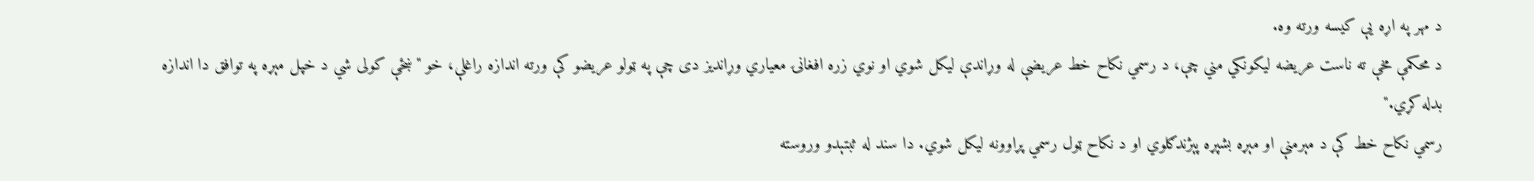د مهر په اړه یې کیسه ورته وه.
د محکمې مخې ته ناست عریضه لیکونکي مني چې، د رسمي نکاح خط عریضې له وړاندې لیکل شوي او نوي زره افغانۍ معیاري وړاندیز دی چې په ټولو عریضو کې ورته اندازه راغلې، خو "ښځې کولی شي د خپل مېړه په توافق دا اندازه بدله کړي."
رسمي نکاح خط کې د مېرمنې او مېړه بشپړه پېژندګلوي او د نکاح ټول رسمي پړاوونه لیکل شوي. دا سند له ثبتېدو وروسته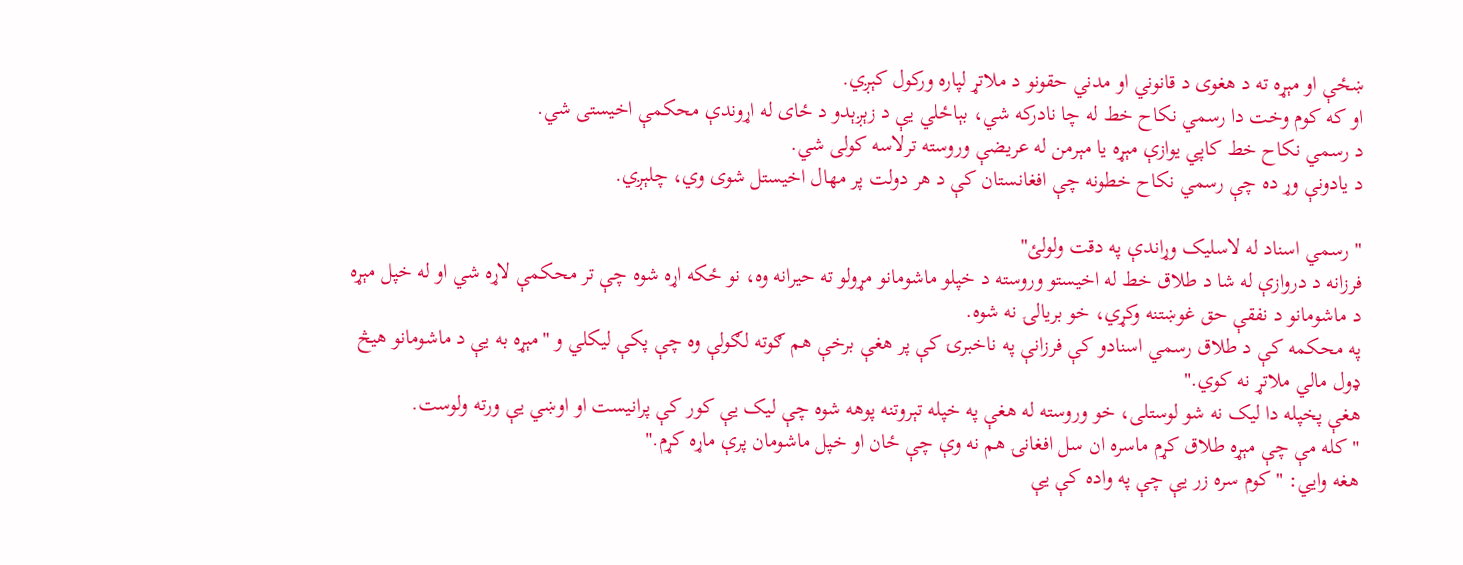ښځې او مېړه ته د هغوی د قانوني او مدني حقونو د ملاتړ لپاره ورکول کېږي.
او که کوم وخت دا رسمي نکاح خط له چا نادرکه شي، بېاځلي یې د زېږېدو د ځای له اړوندې محکمې اخیستی شي.
د رسمي نکاح خط کاپي یوازې مېړه یا مېرمن له عریضې وروسته ترلاسه کولی شي.
د یادونې وړ ده چې رسمي نکاح خطونه چې افغانستان کې د هر دولت پر مهال اخیستل شوی وي، چلېږي.

" رسمي اسناد له لاسلیک وړاندې په دقت ولولئ"
فرزانه د دروازې له شا د طلاق خط له اخیستو وروسته د خپلو ماشومانو مړولو ته حیرانه وه، نو ځکه اړه شوه چې تر محکمې لاړه شي او له خپل مېړه د ماشومانو د نفقې حق غوښتنه وکړي، خو بریالۍ نه شوه.
په محکمه کې د طلاق رسمي اسنادو کې فرزانې په ناخبرۍ کې پر هغې برخې هم ګوته لګولې وه چې پکې لیکلي و "مېړه به یې د ماشومانو هیڅ ډول مالي ملاتړ نه کوي."
هغې پخپله دا لیک نه شو لوستلی، خو وروسته له هغې په خپله تېروتنه پوهه شوه چې لیک یې کور کې پرانیست او اوښي یې ورته ولوست.
"کله مې چې مېړه طلاق کړم ماسره ان سل افغانۍ هم نه وې چې ځان او خپل ماشومان پرې ماړه کړم."
هغه وايي: "کوم سره زر یې چې په واده کې یې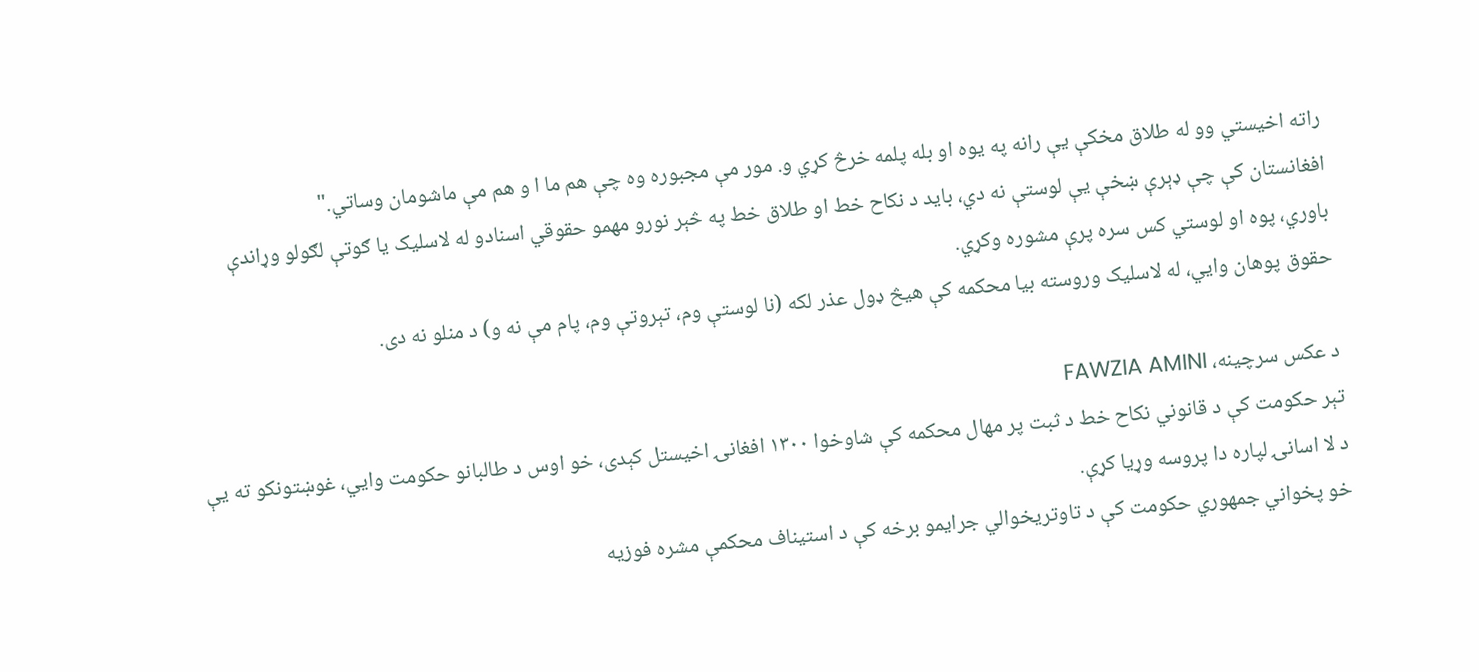راته اخیستي وو له طلاق مخکې یې رانه په یوه او بله پلمه خرڅ کړي و. مور مې مجبوره وه چې هم ما ا و هم مې ماشومان وساتي."
افغانستان کې چې ډېرې ښخې یې لوستې نه دي، باید د نکاح خط او طلاق خط په څېر نورو مهمو حقوقي اسنادو له لاسلیک یا ګوتې لګولو وړاندې باوري، پوه او لوستي کس سره پرې مشوره وکړي.
حقوق پوهان وايي، له لاسلیک وروسته بیا محکمه کې هیڅ ډول عذر لکه (نا لوستې وم، تېروتې وم، پام مې نه و) د منلو نه دی.

د عکس سرچینه، FAWZIA AMINI
تېر حکومت کې د قانوني نکاح خط د ثبت پر مهال محکمه کې شاوخوا ۱۳۰۰ افغانۍ اخیستل کېدی، خو اوس د طالبانو حکومت وايي، غوښتونکو ته یې د لا اسانۍ لپاره دا پروسه وړیا کړې.
خو پخواني جمهوري حکومت کې د تاوتریخوالي جرایمو برخه کې د استیناف محکمې مشره فوزیه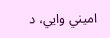امیني وايي، د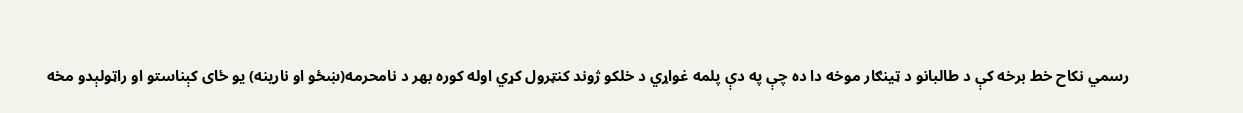رسمي نکاح خط برخه کې د طالبانو د ټینګار موخه دا ده چې په دې پلمه غواړي د خلکو ژوند کنټرول کړي اوله کوره بهر د نامحرمه(ښځو او نارینه) یو ځای کېناستو او راټولېدو مخه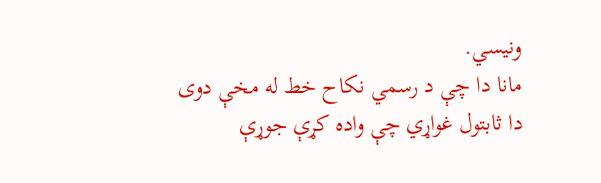ونیسي.
مانا دا چې د رسمي نکاح خط له مخې دوی دا ثابتول غواړي چې واده کړې جوړې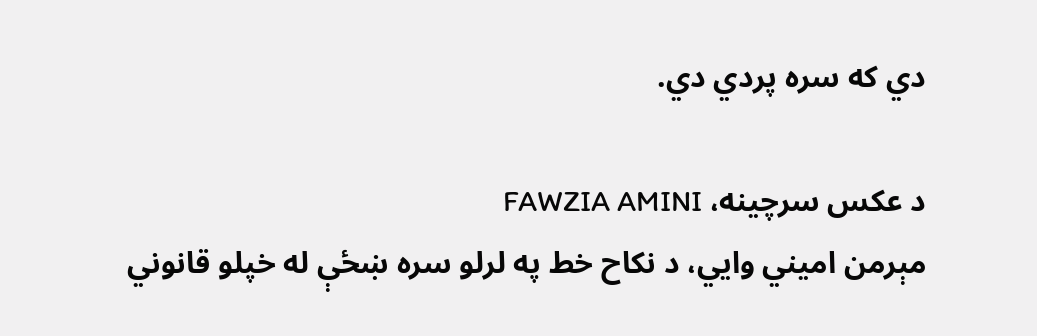دي که سره پردي دي.

د عکس سرچینه، FAWZIA AMINI
مېرمن امیني وايي، د نکاح خط په لرلو سره ښځې له خپلو قانوني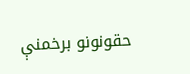حقونونو برخمنې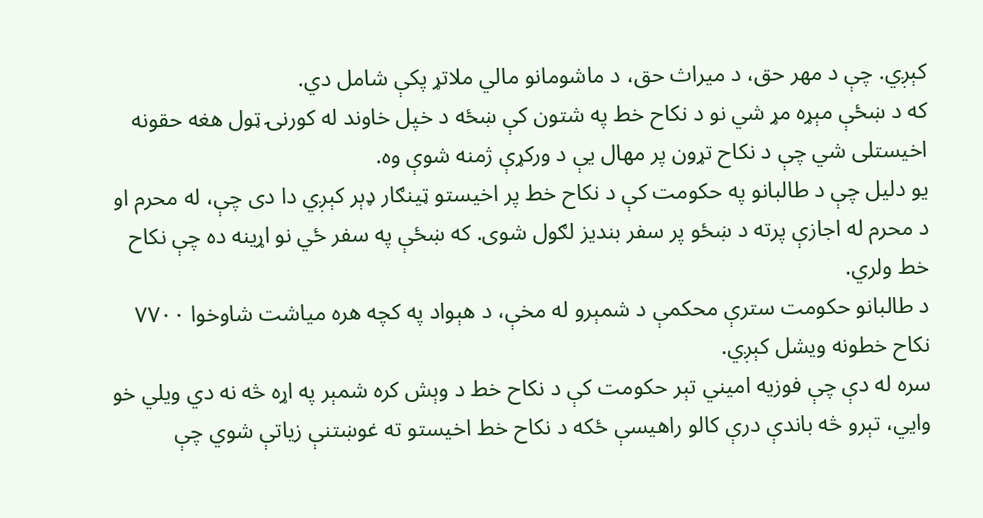کېږي. چې د مهر حق، د میراث حق، د ماشومانو مالي ملاتړ پکې شامل دي.
که د ښځې مېړه مړ شي نو د نکاح خط په شتون کې ښځه د خپل خاوند له کورنۍ ټول هغه حقونه اخیستلی شي چې د نکاح تړون پر مهال یې د ورکړې ژمنه شوې وه.
یو دلیل چې د طالبانو په حکومت کې د نکاح خط پر اخیستو ټینګار ډېر کېږي دا دی چې، له محرم او د محرم له اجازې پرته د ښځو پر سفر بندیز لګول شوی. که ښځې په سفر ځي نو اړینه ده چې نکاح خط ولري.
د طالبانو حکومت سترې محکمې د شمېرو له مخې، د هېواد په کچه هره میاشت شاوخوا ۷۷۰۰ نکاح خطونه ویشل کېږي.
سره له دې چې فوزیه امیني تېر حکومت کې د نکاح خط د وېش کره شمېر په اړه څه نه دي ویلي خو وايي، تېرو څه باندې درې کالو راهیسې ځکه د نکاح خط اخیستو ته غوښتنې زیاتې شوي چې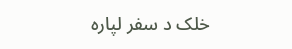خلک د سفر لپاره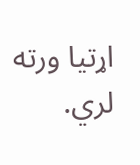اړتیا ورته لري.